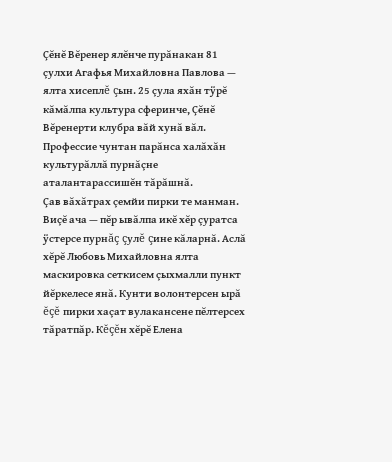Çĕнĕ Вĕренер ялĕнче пурăнакан 81 çулхи Агафья Михайловна Павлова — ялта хисеплĕ çын. 25 çула яхăн тÿрĕ кăмăлпа культура сферинче, Çĕнĕ Вĕренерти клубра вăй хунă вăл. Профессие чунтан парăнса халăхăн культурăллă пурнăçне аталантарассишĕн тăрăшнă.
Çав вăхăтрах çемйи пирки те манман. Виçĕ ача — пĕр ывăлпа икĕ хĕр çуратса ÿстерсе пурнăç çулĕ çине кăларнă. Аслă хĕрĕ Любовь Михайловна ялта маскировка сеткисем çыхмалли пункт йĕркелесе янă. Кунти волонтерсен ырă ĕçĕ пирки хаçат вулакансене пĕлтерсех тăратпăр. Кĕçĕн хĕрĕ Елена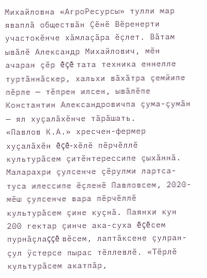Михайловна «АгроРесурсы» тулли мар яваплă обществăн Çĕнĕ Вĕренерти участокĕнче хăмлаçăра ĕçлет. Вăтам ывăлĕ Александр Михайлович, мĕн ачаран çĕр ĕçĕ тата техника еннелле туртăннăскер, хальхи вăхăтра çемйипе пĕрле — тĕпрен илсен, ывăлĕпе Константин Александровичпа çума-çумăн — ял хуçалăхĕнче тăрăшать.
«Павлов К.А.» хресчен-фермер хуçалăхĕн ĕçĕ-хĕлĕ пĕрчĕллĕ культурăсем çитĕнтерессипе çыхăннă. Маларахри çулсенче çĕрулми лартса-туса илессипе ĕçленĕ Павловсем, 2020-мĕш çулсенче вара пĕрчĕллĕ культурăсем çине куçнă. Паянхи кун 200 гектар çинче ака-суха ĕçĕсем пурнăçлаççĕ вĕсем, лаптăксене çулран-çул ÿстерсе пырас тĕллевлĕ. «Тĕрлĕ культурăсем акатпăр,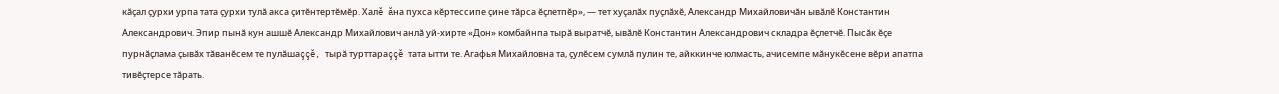кăçал çурхи урпа тата çурхи тулă акса çитĕнтертĕмĕр. Халĕ ăна пухса кĕртессипе çине тăрса ĕçлетпĕр», — тет хуçалăх пуçлăхĕ, Александр Михайловичăн ывăлĕ Константин Александрович. Эпир пынă кун ашшĕ Александр Михайлович анлă уй-хирте «Дон» комбайнпа тырă выратчĕ, ывăлĕ Константин Александрович складра ĕçлетчĕ. Пысăк ĕçе пурнăçлама çывăх тăванĕсем те пулăшаççĕ, тырă турттараççĕ тата ытти те. Агафья Михайловна та, çулĕсем сумлă пулин те, айккинче юлмасть, ачисемпе мăнукĕсене вĕри апатпа тивĕçтерсе тăрать.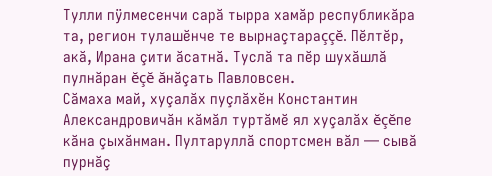Тулли пÿлмесенчи сарă тырра хамăр республикăра та, регион тулашĕнче те вырнаçтараççĕ. Пĕлтĕр, акă, Ирана çити ăсатнă. Туслă та пĕр шухăшлă пулнăран ĕçĕ ăнăçать Павловсен.
Сăмаха май, хуçалăх пуçлăхĕн Константин Александровичăн кăмăл туртăмĕ ял хуçалăх ĕçĕпе кăна çыхăнман. Пултаруллă спортсмен вăл — сывă пурнăç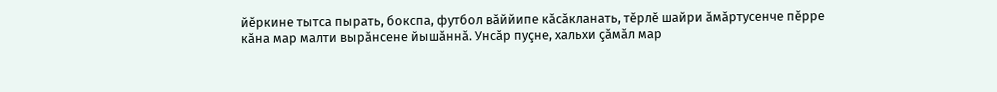йĕркине тытса пырать, бокспа, футбол вăййипе кăсăкланать, тĕрлĕ шайри ăмăртусенче пĕрре кăна мар малти вырăнсене йышăннă. Унсăр пуçне, хальхи çăмăл мар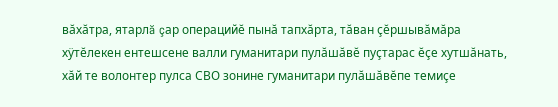вăхăтра, ятарлă çар операцийĕ пынă тапхăрта, тăван çĕршывăмăра хÿтĕлекен ентешсене валли гуманитари пулăшăвĕ пуçтарас ĕçе хутшăнать, хăй те волонтер пулса СВО зонине гуманитари пулăшăвĕпе темиçе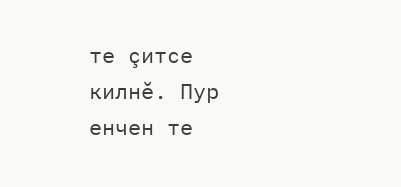те çитсе килнĕ. Пур енчен те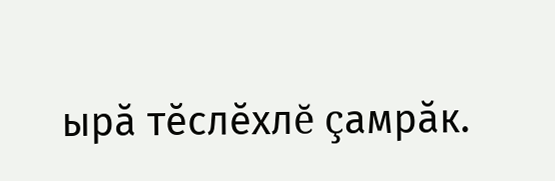ырă тĕслĕхлĕ çамрăк.